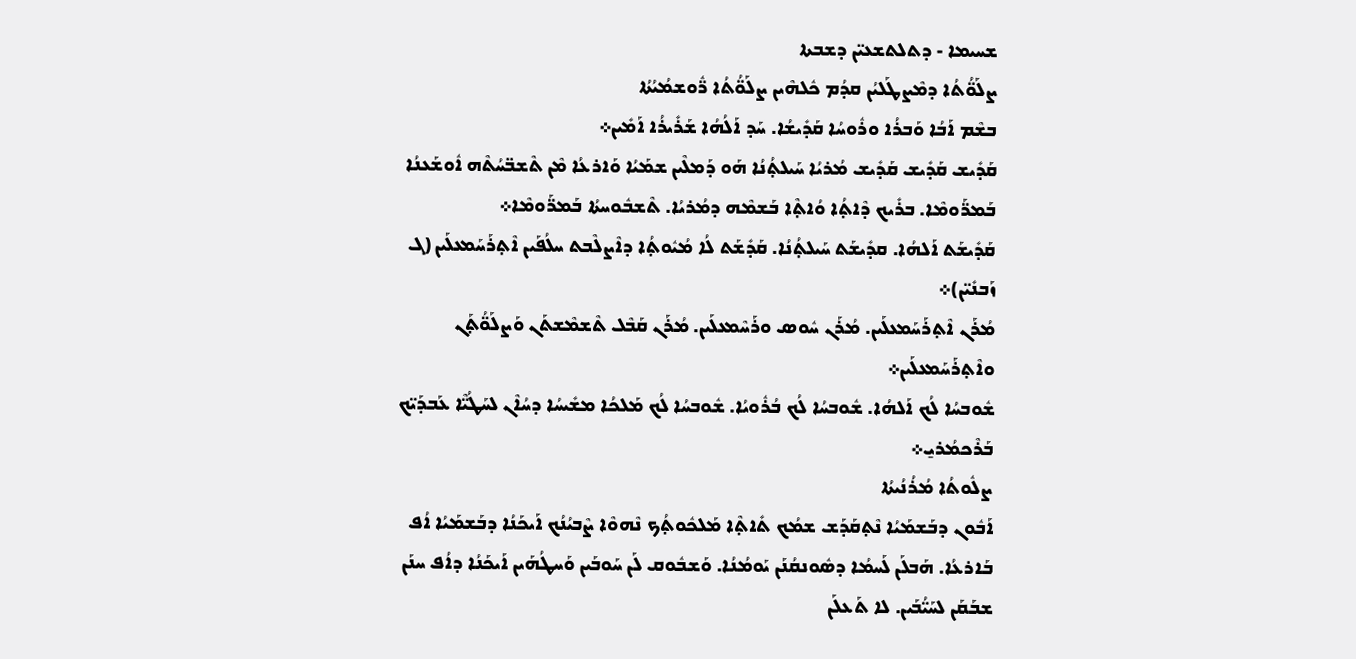ܫܚܝܡܐ - ܕܬܠܬܫܥܝ̈ܢ ܕܫܒܬܐ
ܨܠܰܘ̈ܳܬܳܐ ܕܡܶܨܛܰܠܝܳܢ ܩܕܳܡ ܟܽܠܗܶܝܢ ܨܠܰܘ̈ܳܬܳܐ ܪ̈ܽܘܫܡܳܝܳܬܳܐ
ܒܫܶܡ ܐܰܒܳܐ ܘܰܒܪܳܐ ܘܪܽܘܚܳܐ ܩܰܕܺܝܫܳܐ. ܚܰܕ ܐܰܠܳܗܳܐ ܫܰܪܺܝܪܳܐ ܐܰܡܺܝܢ܀
ܩܰܕܺܝܫ ܩܰܕܺܝܫ ܩܰܕܺܝܫ ܡܳܪܝܳܐ ܚܰܝܠܬ̣ܳܢܳܐ ܗܰܘ ܕܰܡܠܶܝܢ ܫܡܰܝܳܐ ܘܰܐܪܥܳܐ ܡܶܢ ܬܶܫܒ̈ܚܳܬܶܗ ܐܽܘܫܰܥܢܳܐ ܒܰܡܪ̈ܰܘܡܶܐ. ܒܪܺܝܟ ܕܶܐܬ̣ܳܐ ܘܳܐܬ̣ܶܐ ܒܰܫܡܶܗ ܕܡܳܪܝܳܐ. ܬܶܫܒܽܘܚܬܳܐ ܒܰܡܪ̈ܰܘܡܶܐ܀
ܩܰܕܺܝܫܰܬ ܐܰܠܗܳܐ. ܩܕܺܝܫܰܬ ܚܰܝܠܬ̣ܳܢܳܐ. ܩܰܕܺܫܰܬ ܠܳܐ ܡܳܝܽܘܬ̣ܳܐ ܕܐܶܨܠܶܒܬ ܚܠܳܦܰܝܢ ܐܶܬ̣ܪܰܚܰܡܥܠܰܝܢ (ܓ ܙܰܒܢܺܝ̈ܢ)܀
ܡܳܪܰܢ ܐܶܬ̣ܪܰܚܰܡܥܠܰܝܢ. ܡܳܪܰܢ ܚܽܘܣ ܘܪܰܚܶܡܥܠܰܝܢ. ܡܳܪܰܢ ܩܰܒܶܠ ܬܶܫܡܶܫܬܰܢ ܘܰܨܠܰܘ̈ܳܬ̣ܰܢ ܘܐܶܬ̣ܪܰܚܰܡܥܠܰܝܢ܀
ܫܽܘܒܚܳܐ ܠܳܟ ܐܰܠܗܳܐ. ܫܽܘܒܚܳܐ ܠܳܟ ܒܳܪܽܘܝܳܐ. ܫܽܘܒܚܳܐ ܠܳܟ ܡܰܠܟܳܐ ܡܫܺܝܚܳܐ ܕܚܳܐܶܢ ܠܚܰܛܳܝ̈ܶܐ ܥܰܒܕܰܝ̈ܟ ܒܰܪܶܟܡܳܪܝ̱܀
ܨܠܽܘܬܳܐ ܡܳܪܳܢܳܝܬܳܐ
ܐܰܒܽܘܢ ܕܒܰܫܡܰܝܳܐ ܢܶܬ̣ܩܰܕܰܫ ܫܡܳܟ ܬܺܐܬ̣ܶܐ ܡܰܠܟܽܘܬ̣ܳܟ ܢܶܗܘܶܐ ܨܶܒܝܳܢܳܟ ܐܰܝܟܰܢܳܐ ܕܒܰܫܡܰܝܳܐ ܐܳܦ ܒܰܐܪܥܳܐ. ܗܰܒܠܰܢ ܠܰܚܡܳܐ ܕܣܽܘܢܩܳܢܰܢ ܝܰܘܡܳܢܳܐ. ܘܰܫܒܽܘܩ ܠܰܢ ܚܰܘܒܰܝܢ ܘܰܚܛܳܗܰܝܢ ܐܰܝܟܰܢܳܐ ܕܐܳܦ ܚܢܰܢ ܫܒܰܩܰܢ ܠܚܰܝ̈ܳܒܰܝܢ. ܠܐ ܬܰܥܠܰܢ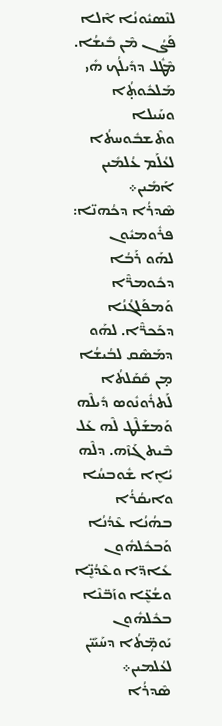ܠܢܶܣܝܽܘܢܳܐ ܐܶܠܐ ܦܰܨܳܢ ܡܶܢ ܒܺܝܫܳܐ. ܡܶܛܽܠ ܕܕܺܝܠܳܟ ܗܺܝ ܡܰܠܟܽܘܬ̣ܳܐ ܘܚܰܝܠܐ ܘܬܶܫܒܽܘܚܬܳܐ ܠܥܳܠܰܡ ܥܳܠܡܺܝܢ ܐܰܡܺܝܢ܀
ܣܶܕܪܳܐ ܕܟܳܗܢ̈ܐ:
ܦܪܽܘܡܝܽܘܢ
ܠܗܰܘ ܪܰܒܳܐ ܕܟܽܘܡܪ̈ܶܐ ܘܰܡܦܰܠܓܳܢܳܐ ܕܟܰܟܪ̈ܶܐ. ܠܗܰܘ ܕܡܰܣܶܩ ܠܒܳܝܫܳܐ ܡ̣ܢ ܩܺܩܰܠܬܳܐ ܠܰܬܪܽܘܢܽܘܣ ܕܺܝܠܶܗ ܘܰܡܫܰܠܶܛ ܠܶܗ ܥܰܠ ܒܶܝܬ ܓܰܙܶܗ. ܕܠܶܗ ܝܳܐܷܐ ܫܽܘܒܚܳܐ ܘܐܝܩܳܪܳܐ ܒܗܳܢܳܐ ܥܶܕܳܢܳܐ ܘܰܒܟܽܠܗܽܘܢ ܥܺܐܕ̈ܐ ܘܥܶܕܳܢܷ̈ܐ ܘܫܳܥܷ̈ܐ ܘܙܰܒ̈ܢܶܐ ܒܟܽܠܗܽܘܢ ܝܰܘܡܴ̈ܬܳܐ ܕܚܰܝܰܝ̈ܢ ܠܥܳܠܡܝܢ܀
ܣܶܕܪܳܐ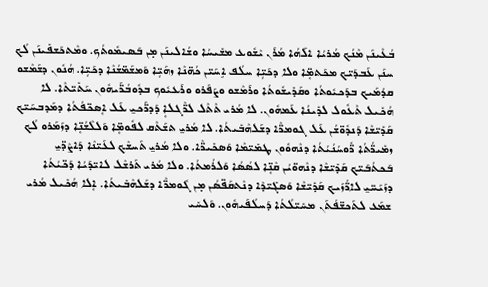ܒܳܥܶܝܢܰܢ ܡܶܢܳܟ ܡܳܪܝܳܐ ܐܠܰܗܳܐ ܡܳܪܰܢ ܝܶܫܽܘܥ ܡܫܺܝܚܳܐ ܘܫܳܐܠܝܢܰܢ ܡ̣ܢ ܒܰܣܝܡܽܘܬܳܟ. ܘܡܶܬܟܰܫܦܺܝܢܰܢ ܠܳܟ ܚܢܰܢ ܥܰܒܕܰܝ̈ܟ ܡܟܰܬܡܷ̈ܐ ܘܠܐ ܕܟܰܝܴ̈ܐ ܚܠܳܦ ܐܱܚܰܝ̈ܢ ܟܳܗ̈ܢܶܐ ܙܗܰܝܴ̈ܐ ܘܰܡܫܰܡ̈ܫܳܢܶܐ ܕܟܰܝܴ̈ܐ. ܗܳܢܽܘܢ ܕܫܰܡܶܫܘ ܩܕܳܡܰܝܟ ܒܕܰܟܝܽܘܬܳܐ ܘܩܰܕܺܝܫܽܘܬܳܐ ܘܪܰܡܶܫܘ ܘܨܰܦܰܪܘ ܘܪܰܥܝܽܘܟ ܒܕܽܘܒܳܪ̈ܰܝܗܽܘܢ ܚܰܬܺܝ̈ܬܶܐ. ܠܐ ܗܳܟܺܝܠ ܬܶܥܽܘܠ ܠܕܺܝܢܳܐ ܥܰܡܗܽܘܢ. ܠܐ ܡܳܪܝ ܬܶܬܶܠ ܠܪ̈ܶܓܠܐܷ ܕܰܕܪ̈ܰܟܝ̱ ܥܰܠ ܐܷܣܟ̈ܦܳܬܳܐ ܕܡܰܕܒܚܰܝ̈ܟ ܩܰܕܺܝ̈ܫܶܐ ܕܰܢܕܽܘ̈ܫܳܢ ܥܰܠ ܓܘܡܪ̈ܶܐ ܕܫܰܠܗܶܒܺܝܬܳܐ. ܠܐ ܡܳܪܝ̱ ܬܫܰܬܶܩ ܠܦܽܘܡܷ̈ܐ ܘܰܠܠܶܫܳܢܷ̈ܐ ܕܙܰܡܰܪܘ ܠܳܟ ܙܡܺܝܪ̈ܳܬܳܐ ܪ̈ܽܘܚܳܢܳܝܳܬܳܐ ܕܢܶܗܘܽܘܢ ܛܡܺܝ̈ܡܶܐ ܘܰܣܟܺܝܪ̈ܶܐ. ܘܠܐ ܡܳܪܝ̱ ܬܰܚܫܶܟ ܠܥܰܝ̈ܢܶܐ ܕܰܐܨܶܕ̈ܝ̱ ܒܰܟܬܳܒܰܝ̈ܟ ܩܰܕܺܝ̈ܫܶܐ ܕܢܶܗܘ̈ܝܳܢ ܩܶܢܷ̈ܐ ܠܣܳܣܳܐ ܘܰܠܪܳܡܬܳܐ. ܘܠܐ ܡܳܪܝ ܬܰܪܫܶܠ ܠܐܝ̈ܕܰܝܳܐ ܕܰܟ̈ܝܳܬܳܐ ܕܙܰܝܰܚ̈ܝ̱ ܠܐܪ̈ܳܙܰܝܟ ܩܰܕܺܝ̈ܫܶܐ ܘܰܣܓܺܝ̈ܕܶܐ ܕܢܶܬܩܰܦ̈ܣܳܢ ܡ̣ܢ ܓܽܘܡܪ̈ܶܐ ܕܫܰܠܗܶܒܺܝܬܳܐ. ܐܷܠܐ ܗܳܟܺܝܠ ܡܳܪܝ ܫܡܰܥ ܠܬܰܟܫ̈ܦܳܬܰܢ ܡܚܺܝ̈ܠܳܬܳܐ ܕܰܚܠܳܦܰܝܗܽܘܢ. ܘܰܠܚܺܝ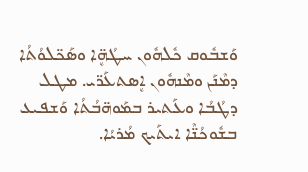ܘܰܫܒܽܘܩ ܟܽܠܗܽܘܢ ܚܛܳܗܷ̈ܐ ܘܣܰܟ̈ܠܘܳܬܳܐ ܕܡܶܢܰܢ ܘܡܶܢܗܽܘܢ ܐܷܣܬܥܰܪ̈ܝ. ܡܛܠ ܕܛܳܒܳܐ ܘܥܰܬܝܪ ܒܡܰܘܗ̈ܒܳܬܳܐ ܘܰܫܦܝܥ ܒܫܽܘܟܳܢ̈ܶܐ ܐܝܬܰܝܟ ܡܳܪܝܳܐ.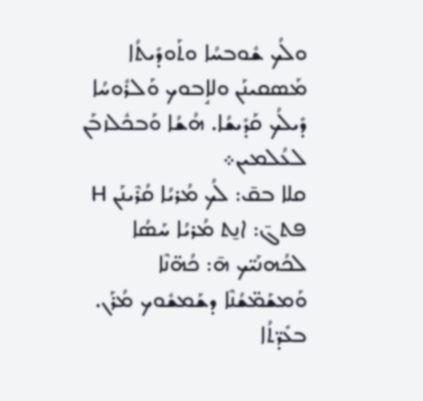ܘܠܳܟ ܫܽܘܒܚܳܐ ܘܬܰܘܕܺܝܬܳܐ ܡܰܣܩܝܢܰܢ ܘܠܐܱܒܘܟ ܘܰܠܪܽܘܚܳܐ ܕܺܝܠܳܟ ܩܰܕܺܝܫܳܐ. ܗܳܫܳܐ ܘܰܒܟܽܠܙܒܰܢ ܠܥܳܠܡܝܢ܀
ܩܠܐ ܒܩ̄: ܠܳܟ ܡܳܪܝܳܐ ܩܳܪܶܝܢܰܢ H
ܦܬܓ̄: ܐܢ̱ܬ ܡܳܪܝܳܐ ܚܰܣܳܐ ܠܟܳܗܢܰܝ̈ܟ ܗ̄: ܟܳܗ̈ܢܶܐ ܘܰܡܫܰܡ̈ܫܳܢܶܐ ܕܫܰܡܫܽܘܟ ܡܳܪܰܢ. ܒܥܺܕ̈ܬܳܐ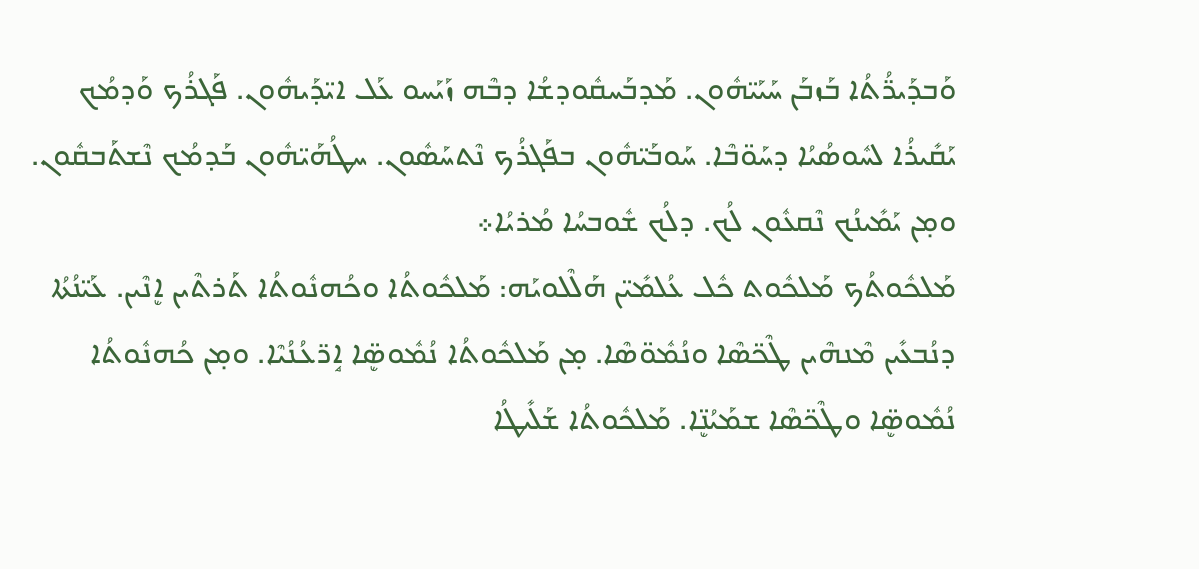ܘܰܒܕܰܝܪ̈ܳܬܳܐ ܒܰܙܒܰܢ ܚܰܝܰܝ̈ܗܽܘܢ. ܡܰܕܒܰܚܩܽܘܕܫܳܐ ܕܒܶܗ ܙܰܝܰܚܘ ܥܰܠ ܐܝ̈ܕܰܝܗܽܘܢ. ܦܰܓܪܳܟ ܘܰܕܡܳܟ ܝܰܩܺܝܪܳܐ ܠܚܽܘܣܳܝܳܐ ܕܚܰܘ̈ܒܶܐ. ܚܰܘܒܰܝ̈ܗܽܘܢ ܒܦܰܓܪܳܟ ܢܶܬܚܰܣܽܘܢ. ܚܛܳܗܰܝ̈ܗܽܘܢ ܒܰܕܡܳܟ ܢܶܫܬܰܒܩܽܘܢ. ܘܡ̣ܢ ܝܰܡܺܝܢܳܟ ܢܶܩܥܽܘܢ ܠܳܟ. ܕܠܳܟ ܫܽܘܒܚܳܐ ܡܳܪܝܳܐ܀
ܡܰܠܟܽܘܬܳܟ ܡܰܠܟܽܘܬ ܟܽܠ ܥܳܠܡܺܝ̈ܢ ܗܰܠܶܠܘܝܰܗ: ܡܰܠܟܽܘܬܳܐ ܘܟܳܗܢܽܘܬܳܐ ܬܰܪܬܶܝܢ ܐܷܢܶܝܢ. ܥܰܝ̈ܢܳܬܳܐ ܕܢܳܒܥܺܝܢ ܡܶܢܗܶܝܢ ܛܶܟ̈ܣܶܐ ܘܢܳܡܽܘ̈ܣܶܐ. ܡ̣ܢ ܡܰܠܟܽܘܬܳܐ ܢܳܡܽܘܣܷ̈ܐ ܐܱܪ̈ܥܳܢܳܝܶܐ. ܘܡ̣ܢ ܟܳܗܢܽܘܬܳܐ ܢܳܡܽܘܣܷ̈ܐ ܘܛܶܟ̈ܣܶܐ ܫܡܰܝܳܢܷ̈ܐ. ܡܰܠܟܽܘܬܳܐ ܫܰܠܺܝܛܳܐ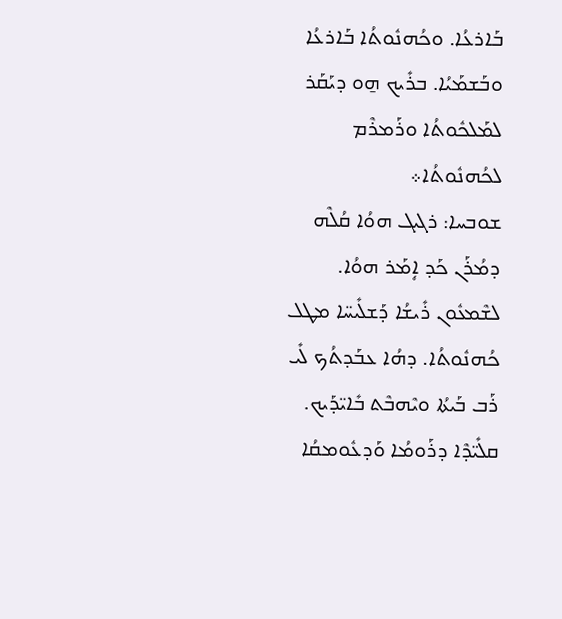ܒܰܐܪܥܳܐ. ܘܟܳܗܢܽܘܬܳܐ ܒܰܐܪܥܳܐ ܘܒܰܫܡܰܝܳܐ. ܒܪܺܝܟ ܗ̱ܘ ܕܝܰܩܰܪ ܠܡܰܠܟܽܘܬܳܐ ܘܪܰܡܪܶܡ ܠܟܳܗܢܽܘܬܳܐ܀
ܫܘܒܚܐ: ܪܓܝܓ ܗܘܳܐ ܩܳܠܶܗ ܕܡܳܪܰܢ ܟܰܕ ܐܴܡܰܪ ܗܘܳܐ. ܠܫܶܡܥܽܘܢ ܪܺܝܫܳܐ ܕܰܫܠܺܝܚ̈ܐ ܡܛܠ ܟܳܗܢܽܘܬܳܐ. ܕܗܳܐ ܥܒܰܕܬܳܟ ܠܺܝ ܪܰܒ ܒܰܝܬܳܐ ܘܝܶܗܒܶܬ ܒܺܐܝ̈ܕܰܝܟ. ܩܠܺܝ̈ܕܶܐ ܕܪܰܘܡܳܐ ܘܰܕܥܽܘܡܩܳܐ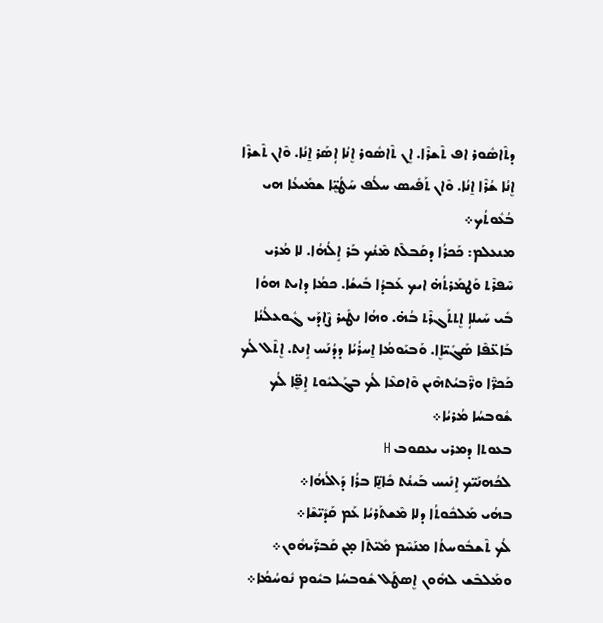ܕܬܶܐܣܽܘܪ ܐܦ ܬܶܫܪܶܐ. ܐܷܢ ܬܶܐܣܽܘܪ ܐܷܢܳܐ ܐܴܣܰܪ ܐ̱ܢܳܐ. ܘܶܐܢ ܬܶܫܪܶܐ ܐܷܢܳܐ ܫܳܪܶܐ ܐ̱ܢܳܐ. ܘܶܐܢ ܬܰܦܺܝܣ ܚܠܳܦ ܚܰܛܳܝܷ̈ܐ ܫܡܺܝܥܳܐ ܗܝ ܒܳܥܽܘܬܳܟ܀
ܡܢܥܠܡ: ܟܰܟܪܳܐ ܕܩܰܒܠܶܬ ܡܶܢܳܟ ܒܰܪ ܐܱܠܳܗܳܐ. ܠܐ ܡܳܪܝ ܚܶܦܪܶܬ ܘܰܛܡܰܪܬܳܗ̇ ܐܝܟ ܥܰܒܕܳܐ ܒܺܝܫܳܐ. ܟܡܳܐ ܕܐܝܬ ܗܘܳܐ ܒܺܝ ܚܰܝܠܐܴ ܐܷܬܬܰܓܪܶܬ ܒܳܗ̇. ܘܗܳܐ ܢܛܺܝܪ ܨܶܐܕܰܝ ܓܽܘܥܠܳܢܳܐ ܒܰܐܥ̈ܦܶܐ ܣܰܓܺܝ̈ܐܷܐ. ܘܰܒܝܰܘܡܳܐ ܐ̱ܚܪܳܝܳܐ ܕܕܳܢܰܚ ܐܱܢܬ. ܐܷܬܶܠ ܠܳܟ ܟܰܟܪ̈ܶܐ ܘܪ̈ܶܒܝܳܬܗܶܝܢ ܘܶܐܩܥܶܐ ܠܳܟ ܒܓܰܠܝܽܘܬ ܐܱܦܷ̈ܐ ܠܳܟ ܫܽܘܒܚܳܐ ܡܳܪܝܳܐ܀
ܒܥܘܬܐ ܕܡܪܝ ܝܥܩܘܒ H
ܠܟܳܗܢܰܝ̈ܟ ܐܱܢܺܝܚ ܒܰܝܢܳܬ ܟܺܐܢܷ̈ܐ ܒܪܳܐ ܕܰܐܠܳܗܳܐ܀
ܒܗܳܝ ܡܰܠܟܽܘܬܳܐ ܕܠܐ ܡܶܫܬܰܪܝܳܐ ܥܰܡ ܩܰܕܺܝ̈ܫܶܐ܀
ܠܳܟ ܬܶܫܒܽܘܚܬܳܐ ܡܢܰܚܶܡ ܡܺܝ̈ܬܶܐ ܡ̣ܢ ܩܰܒܪ̈ܰܝܗܽܘܢ܀
ܘܡܰܠܒܶܫ ܠܗܽܘܢ ܐܷܣܛܰܠ ܫܽܘܒܚܳܐ ܒܝܽܘܡ ܢܽܘܚܳܡܳܐ܀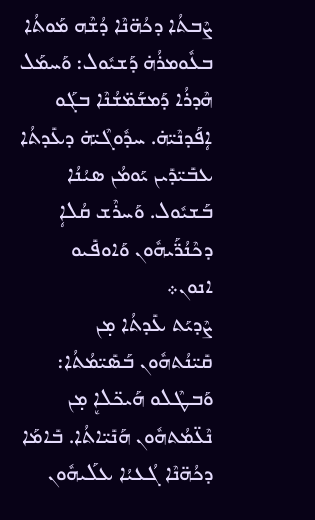ܨܶܒܬܳܐ ܕܟܳܗ̈ܢܶܐ ܕܳܫܶܗ ܡܰܘܬܳܐ ܒܥܽܘܡܪܳܗ̇ ܕܰܫܝܽܘܠ: ܘܰܚܡܰܠ ܗܶܕܪܳܐ ܕܰܡܫܰܡ̈ܫܳܢܶܐ ܒܓܰܘ ܐܴܦܰܕܢܶܝ̈ܗ̇. ܚܕܽܘܓܶܝ̈ܗ̇ ܕܥܺܕܬܳܐ ܥܒܺܝ̈ܕܺܝܢ ܝܰܘܡܳܢ ܣܝܳܢܳܐ ܒܰܫܝܽܘܠ. ܘܰܚܪܶܫ ܩܳܠܐܴ ܕܟܶܢܳܪ̈ܰܝܗܽܘܢ ܘܰܐܘܦܺܝܘ ܐܢܘܢ܀
ܨܶܕܝܰܬ ܥܺܕܬܳܐ ܡ̣ܢ ܩܺܝ̈ܢܳܬܗܽܘܢ ܒܰܣܺܝ̈ܡܳܬܳܐ: ܘܰܒܛܶܠܘ ܗܰܝܟ̈ܠܐܷ ܡ̣ܢ ܢܶܥ̈ܡܳܬܗܽܘܢ ܗܰܢܺܝ̈ܐܬܳܐ. ܒܺܐܡܰܐ ܕܟܳܗ̈ܢܶܐ ܓܳܥܝܳܐ ܥܠܰܝܗܽܘܢ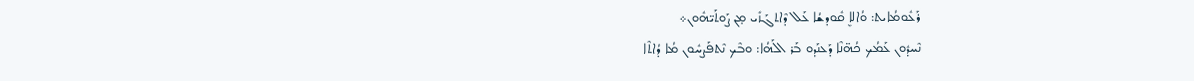ܪܰܥܽܘܡܳܐܝܬ: ܘܳܐܠܐܷ ܩܽܘܕܫܳܐ ܥܰܠ ܕܶܐܬܓܰܙܺܝ ܡ̣ܢ ܨܰܘܬܰܝ̈ܗܽܘܢ܀
ܢܶܚܕܽܘܢ ܥܰܡܳܟ ܟܳܗ̈ܢܶܐ ܕܰܥܢܰܕܘ ܒܰܪ ܐܠܰܗܳܐ: ܘܒܶܟ ܢܶܬܦܰܨܚܽܘܢ ܡܳܐ ܕܳܐܬܶܐ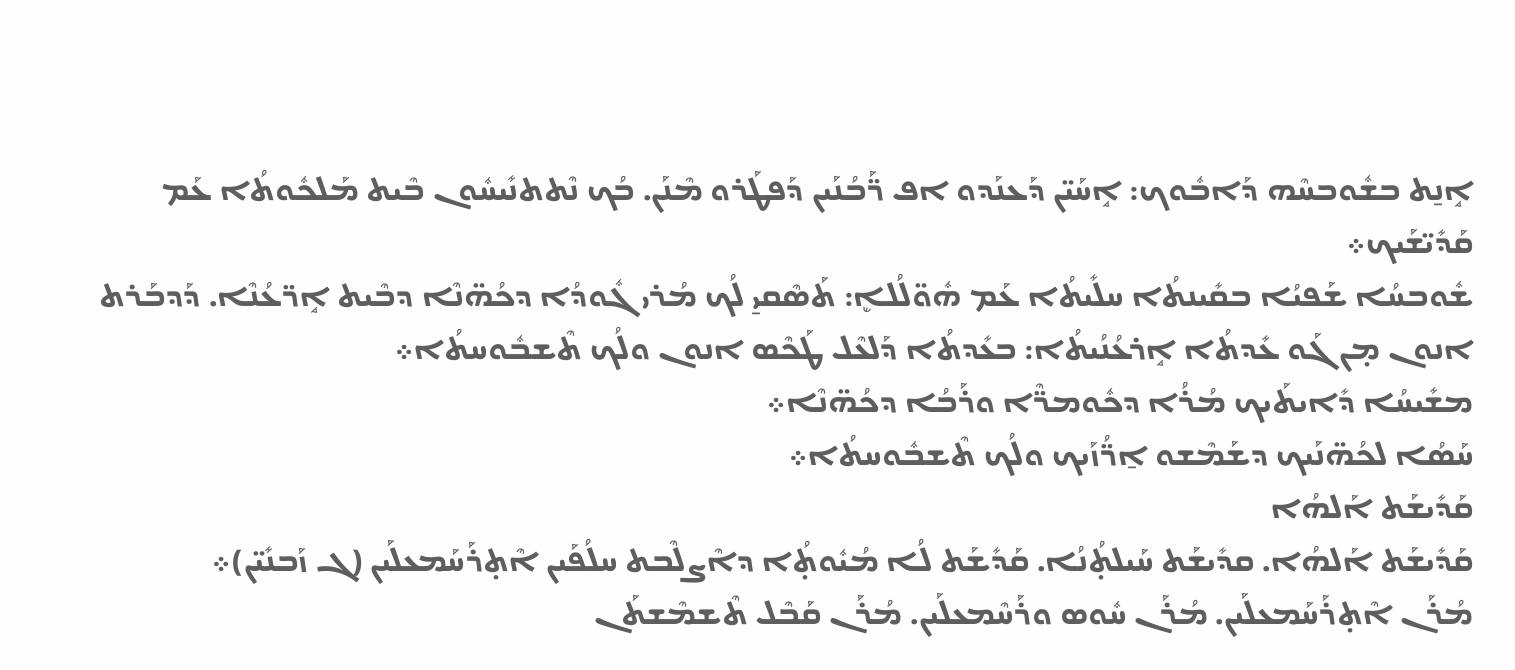ܐܱܢ̱ܬ ܒܫܽܘܒܚܶܗ ܕܰܐܒܽܘܟ: ܐܱܚܰܝ̈ܢ ܕܰܥܢܰܕܘ ܐܦ ܪ̈ܰܒܳܢܰܝܢ ܕܰܦܛܰܪܘ ܡܶܢܰܢ. ܒܳܟ ܢܶܬܬܢܺܝܚܽܘܢ ܒܶܝܬ ܡܰܠܟܽܘܬܳܐ ܥܰܡ ܩܰܕܺܝ̈ܫܰܝܟ܀
ܫܽܘܒܚܳܐ ܫܰܦܝܳܐ ܒܩܺܝܢܬܳܐ ܚܠܺܝܬܳܐ ܥܰܡ ܗܽܘ̈ܠܳܠܐܷ: ܬܰܣܶܩܝ̱ ܠܳܟ ܡܳܪܝ ܓܽܘܕܳܐ ܕܟܳܗ̈ܢܶܐ ܕܒܶܝܬ ܐܱܪ̈ܥܳܢܶܐ. ܕܰܕܒܰܪܬ ܐܢܘܢ ܡ̣ܢ ܓܰܘ ܥܺܕܬܳܐ ܐܱܪܥܳܢܳܝܬܳܐ: ܒܥܺܕܬܳܐ ܕܰܠܥܶܠ ܛܰܟܶܣ ܐܢܘܢ ܘܠܳܟ ܬܶܫܒܽܘܚܬܳܐ܀
ܡܫܺܝܚܳܐ ܕܺܐܝܬܰܝܟ ܡܳܪܳܐ ܕܟܽܘܡܪ̈ܶܐ ܘܪܰܒܳܐ ܕܟܳܗ̈ܢܶܐ܀
ܚܰܣܳܐ ܠܟܳܗ̈ܢܰܝܟ ܕܫܰܡܶܫܘ ܐ̱ܪ̈ܳܙܰܝܟ ܘܠܳܟ ܬܶܫܒܽܘܚܬܳܐ܀
ܩܰܕܺܝܫܰܬ ܐܰܠܗܳܐ
ܩܰܕܺܝܫܰܬ ܐܰܠܗܳܐ. ܩܕܺܝܫܰܬ ܚܰܝܠܬ̣ܳܢܳܐ. ܩܰܕܺܫܰܬ ܠܳܐ ܡܳܝܽܘܬ̣ܳܐ ܕܐܶܨܠܶܒܬ ܚܠܳܦܰܝܢ ܐܶܬ̣ܪܰܚܰܡܥܠܰܝܢ (ܓ ܙܰܒܢܺܝ̈ܢ)܀
ܡܳܪܰܢ ܐܶܬ̣ܪܰܚܰܡܥܠܰܝܢ. ܡܳܪܰܢ ܚܽܘܣ ܘܪܰܚܶܡܥܠܰܝܢ. ܡܳܪܰܢ ܩܰܒܶܠ ܬܶܫܡܶܫܬܰܢ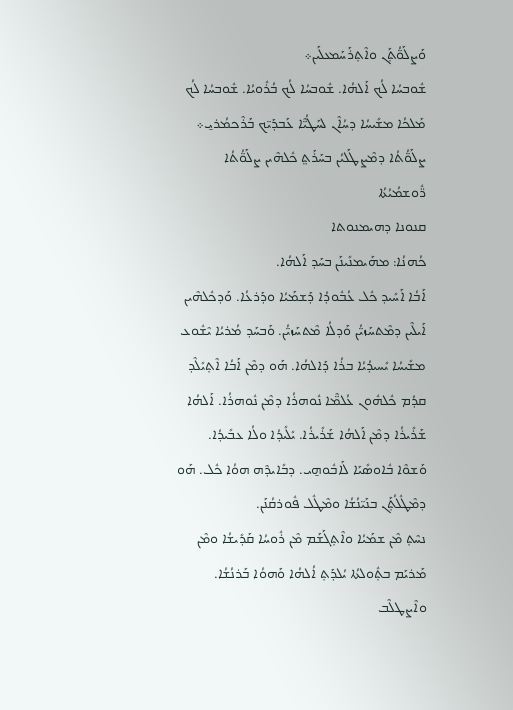ܘܰܨܠܰܘ̈ܳܬ̣ܰܢ ܘܐܶܬ̣ܪܰܚܰܡܥܠܰܝܢ܀
ܫܽܘܒܚܳܐ ܠܳܟ ܐܰܠܗܳܐ. ܫܽܘܒܚܳܐ ܠܳܟ ܒܳܪܽܘܝܳܐ. ܫܽܘܒܚܳܐ ܠܳܟ ܡܰܠܟܳܐ ܡܫܺܝܚܳܐ ܕܚܳܐܶܢ ܠܚܰܛܳܝ̈ܶܐ ܥܰܒܕܰܝ̈ܟ ܒܰܪܶܟܡܳܪܝ̱܀
ܨܠܰܘ̈ܳܬܳܐ ܕܡܶܨܛܰܠܝܳܢ ܒܚܰܪܰܬ݀ ܟܽܠܗܶܝܢ ܨܠܰܘ̈ܳܬܳܐ ܪ̈ܽܘܫܡܳܝܳܬܳܐ
ܩܢܘܢܐ ܕܗܝܡܢܘܬܐ
ܟܳܗܢܳܐ: ܡܗܰܝܡܢܺܝܢܰܢ ܒܚܰܕ ܐܰܠܗܳܐ.
ܐܰܒܳܐ ܐܰܚܺܝܕ ܟܽܠ ܥܳܒܽܘܕܳܐ ܕܰܫܡܰܝܳܐ ܘܕܰܪܥܳܐ. ܘܰܕܟܽܠܗܶܝܢ ܐܰܝܠܶܝܢ ܕܡܶܬܚܰܙܝ̈ܳܢ ܘܰܕܠܳܐ ܡܶܬܚܰܙܝ̈ܳܢ. ܘܰܒܚܰܕ ܡܳܪܝܳܐ ܝܶܫܽܘܥ ܡܫܺܝܚܳܐ ܝܺܚܝܕܳܝܳܐ ܒܪܳܐ ܕܰܐܠܗܳܐ. ܗܰܘ ܕܡܶܢ ܐܰܒܳܐ ܐܶܬ̣ܝܺܠܶܕ ܩܕܳܡ ܟܽܠܗܽܘܢ ܥܳܠܡ̈ܶܐ ܢܽܘܗܪܳܐ ܕܡܶܢ ܢܽܘܗܪܳܐ. ܐܰܠܗܳܐ ܫܰܪܺܝܪܳܐ ܕܡܶܢ ܐܰܠܗܳܐ ܫܰܪܺܝܪܳܐ. ܝܺܠܺܝܕܳܐ ܘܠܳܐ ܥܒܺܝܕܳܐ. ܘܰܫܘܶܐ ܒܽܐܘܣܺܝܰܐ ܠܰܐܒܽܘܗ̱ܝ. ܕܒܺܐܝܕܶܗ ܗܘܳܐ ܟܽܠ. ܗܰܘ ܕܡܶܛܽܠܳܬ̣ܰܢ ܒܢܰܝ̈ܢܳܫܳܐ ܘܡܶܛܽܠ ܦܽܘܪܩܳܢܰܢ.
ܢܚܶܬ̣ ܡܶܢ ܫܡܰܝܳܐ ܘܐܶܬ̣ܓܰܫܰܡ ܡܶܢ ܪܽܘܚܳܐ ܩܰܕܺܝܫܳܐ ܘܡܶܢ ܡܰܪܝܰܡ ܒܬ̣ܽܘܠܬܳܐ ܝܳܠܕܰܬ̣ ܐܳܠܗܳܐ ܘܰܗܘܳܐ ܒܰܪܢܳܫܳܐ. ܘܐܶܨܛܠܶܒ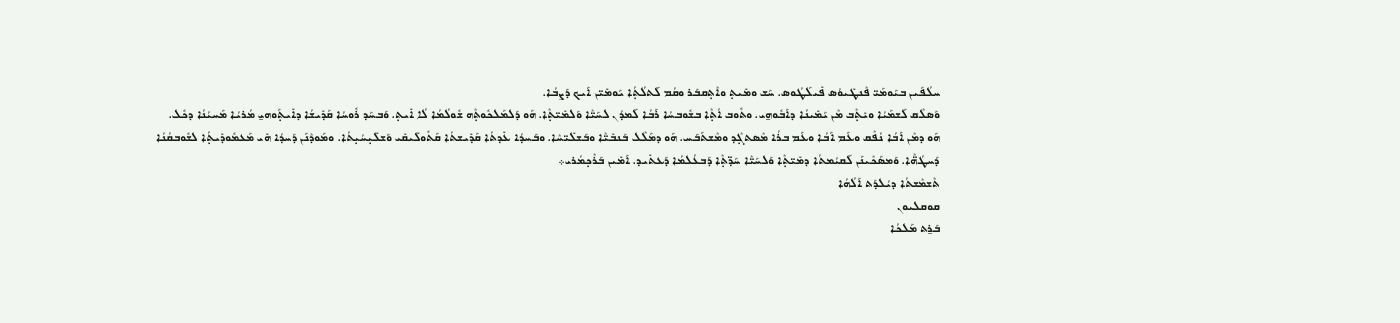ܚܠܳܦܰܝܢ ܒܝܰܘܡܰܝ̈ ܦܶܢܛܺܝܘܳܣ ܦܺܝܠܰܛܳܘܣ. ܚܰܫ ܘܡܺܝܬ̣ ܘܐܶܬ̣ܩܒܰܪ ܘܩܳܡ ܠܰܬܠܳܬ̣ܳܐ ܝܰܘܡܺܝ̈ܢ ܐܰܝܟ ܕܰܨܒܳܐ.
ܘܰܣܠܶܩ ܠܰܫܡܰܝܳܐ ܘܝܺܬ̣ܶܒ ܡܶܢ ܝܰܡܺܝܢܳܐ ܕܐܰܒܽܘܗ̱ܝ. ܘܬܽܘܒ ܐܳܬ̣ܶܐ ܒܫܽܘܒܚܳܐ ܪܰܒܳܐ ܠܰܡܕܳܢ ܠܚܰܝ̈ܶܐ ܘܰܠܡܺܝ̈ܬ̣ܶܐ. ܗܰܘ ܕܰܠܡܰܠܟܽܘܬ̣ܶܗ ܫܽܘܠܳܡܳܐ ܠܳܐ ܐܺܝܬ̣. ܘܰܒܚܰܕ ܪܽܘܚܳܐ ܩܰܕܺܝܫܳܐ ܕܐܺܝܬ̣ܰܘܗܝ̱ ܡܳܪܝܳܐ ܡܰܚܝܳܢܳܐ ܕܟܽܠ.
ܗܰܘ ܕܡܶܢ ܐܰܒܳܐ ܢܳܦܶܩ ܘܥܰܡ ܐܰܒܳܐ ܘܥܰܡ ܒܪܳܐ ܡܶܣܬܓ̣ܶܕ ܘܡܶܫܬܰܒܰܚ. ܗܰܘ ܕܡܰܠܶܠ ܒܰܢܒܺܝ̈ܶܐ ܘܒܰܫܠܺܝ̈ܚܶܐ. ܘܒܰܚܕܳܐ ܥܺܕܬܳܐ ܩܰܕܺܝܫܬܳܐ ܩܰܬܽܘܠܺܝܩܺܝ ܘܰܫܠܺܝ̣ܚܳܝ̣ܬܳܐ. ܘܡܰܘܕܶܢܰܢ ܕܰܚܕܳܐ ܗܺܝ ܡܰܥܡܽܘܕܺܝܬ̣ܳܐ ܠܫܽܘܒܩܳܢܳܐ ܕܰܚܛܳܗ̈ܶܐ. ܘܰܡܣܰܟܶܝܢܰܢ ܠܰܩܝܳܡܬܳܐ ܕܡܺܝ̈ܬ̣ܶܐ ܘܰܠܚܰܝ̈ܶܐ ܚܰܕ̈ܬ̣ܶܐ ܕܰܒܥܳܠܡܳܐ ܕܰܥܬܺܝܕ. ܐܰܡܺܝܢ ܒܰܪܶܟ̣ܡܳܪܝ܀
ܬܶܫܡܶܫܬܳܐ ܕܝܳܠܕܰܬ ܐܰܠܳܗܳܐ
ܩܘܩܠܝܘܢ
ܒܰܪ̱ܬ ܡܰܠܟܳܐ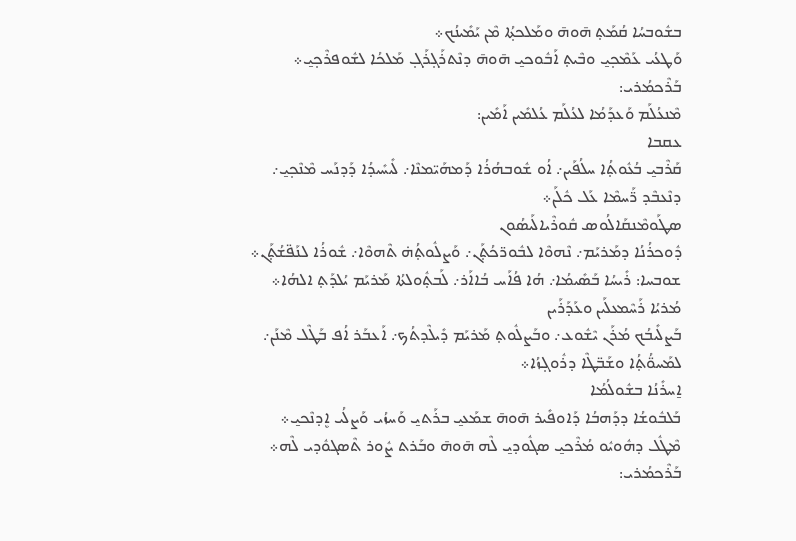ܒܫܽܘܒܚܳܐ ܩܳܡܰܬ̣ ܗ̄ܘܗ̄ ܘܡܰܠܟܬ̣ܳܐ ܡܶܢ ܝܰܡܺܝܢܳܟ܀
ܘܰܛܥܳܝ ܥܰܡܶܟ̣ܝ̱ ܘܒܶܝܬ̣ ܐܰܒܽܘܟܝ̱ ܗ̄ܘܗ̄ ܕܢܶܬܪܰܓ̣ܪܰܓ̣ ܡܰܠܟܳܐ ܠܫܽܘܦܪܶܟ̣ܝ̱܀
ܒܰܪܶܟܡܳܪܝ:
ܡܶܢܥܳܠܰܡ ܘܰܥܕܰܡܳܐ ܠܥܳܠܰܡ ܥܳܠܡܺܝܢ ܐܰܡܺܝܢ:
ܥܩܒܐ
ܩܰܪܶܒܝ̱ ܒܳܥܽܘܬ̣ܳܐ ܚܠܳܦܰܝܢ܇ ܐܳܘ ܫܽܘܒܗܳܪܳܐ ܕܰܡܗܰܝ̈ܡܢܶܐ܇ ܠܺܝܚܺܝܕܳܐ ܕܰܕܢܰܚ ܡܶܢܶܟ̣ܝ̱܇ ܕܢܶܥܒܶܕ ܪ̈ܰܚܡܶܐ ܥܰܠ ܟܽܠܰܢ܀
ܣܛܰܘܡܶܢܩܰܐܠܳܘܣ ܩܽܘܪܶܝܐܠܰܝܣܳܘܢ
ܕܽܘܟܪܳܢܳܐ ܕܡܰܪܝܰܡ܇ ܢܶܗܘܶܐ ܠܒܽܘܪ̈ܟܳܬ̣ܰܢ܇ ܘܰܨܠܽܘܬ̣ܳܗ̇ ܬܶܗܘܶܐ܇ ܫܽܘܪܳܐ ܠܢܰܦ̈ܫܳܬ̣ܰܢ܀
ܫܘܒܚܐ: ܪܺܝܚܳܐ ܒܰܣܺܝܡܳܐ܇ ܗܳܐ ܦܳܐܰܚ ܒܳܐܐܰܪ܇ ܠܰܒܬ̣ܽܘܠܬܳܐ ܡܰܪܝܰܡ ܝܳܠܕܰܬ̣ ܐܠܗܳܐ܀
ܡܳܪܝܳܐ ܪܰܚܶܡܥܠܰܝܢ ܘܥܰܕܰܪܰܝܢ
ܒܰܨܠܺܝܒܳܟ ܡܳܪܰܢ ܝܶܫܽܘܥ܇ ܘܒܰܨܠܽܘܬ̣ ܡܰܪܝܰܡ ܕܺܝܠܶܕܬܳܟ܇ ܐܰܥܒܰܪ ܐܳܦ ܒܰܛܶܠ ܡܶܢܰܢ܇ ܠܡܰܚܘ̈ܳܬ̣ܳܐ ܘܫܰܒ̈ܛܶܐ ܕܪܽܘܓ̣ܙܳܐ܀
ܐ̱ܚܪܺܢܳܐ ܒܫܽܘܠܳܡܳܐ
ܒܰܠܒܽܘܫܳܐ ܕܕܰܗܒܳܐ ܕܰܐܘܦܺܝܪ ܗ̄ܘܗ̄ ܫܡܰܥܝ̱ ܒܪܰܬܝ̱ ܘܰܚܙܳܝ ܘܰܨܠܳܝ ܐܷܕܢܶܟܝ̱܀
ܡܶܛܽܠ ܕܗܽܘܝܽܘ ܡܳܪܶܟܝ̱ ܣܓܽܘܕܝ̱ ܠܶܗ ܗ̄ܘܗ̄ ܘܒܰܪܬ ܨܽܘܪ ܬܶܣܓܘܽܕܝ ܠܶܗ܀
ܒܰܪܶܟܡܳܪܝ: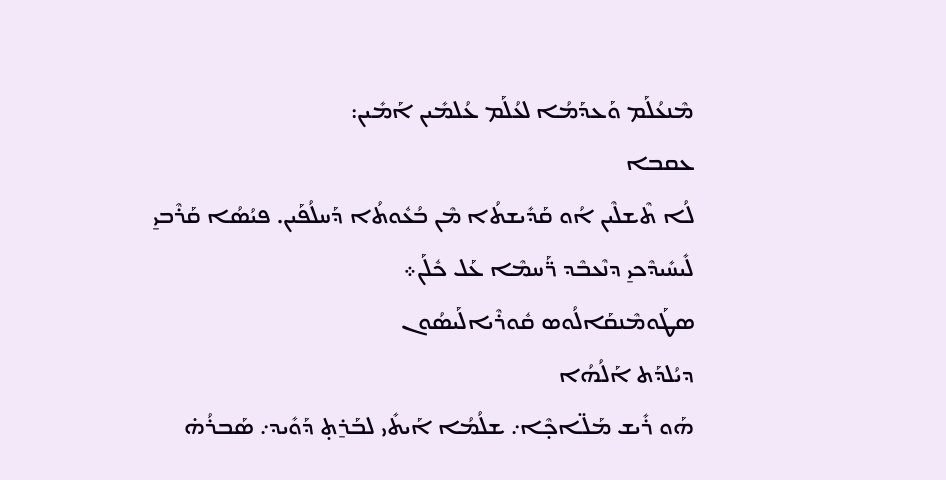ܡܶܢܥܳܠܰܡ ܘܰܥܕܰܡܳܐ ܠܥܳܠܰܡ ܥܳܠܡܺܝܢ ܐܰܡܺܝܢ:
ܥܩܒܐ
ܠܳܐ ܬܶܫܠܶܝܢ ܐܳܘ ܩܰܕܺܝܫܬܳܐ ܡܶܢ ܒܳܥܽܘܬܳܐ ܕܰܚܠܳܦܰܝܢ. ܦܝܳܣܳܐ ܩܰܪܶܒܝ̱ ܠܺܝܚܺܝܕܶܟܝ̱ ܕܢܶܥܒܶܕ ܪ̈ܰܚܡܶܐ ܥܰܠ ܟܽܠܰܢ܀
ܣܛܰܘܡܶܢܩܰܐܠܳܘܣ ܩܽܘܪܶܝܐܠܰܝܣܳܘܢ
ܕܝܳܠܕܰܬ ܐܰܠܳܗܳܐ
ܗܰܘ ܪܺܝܫ ܡܰܠ̈ܐܟ̣ܶܐ܇ ܫܠܳܡܳܐ ܐܰܝܬܺܝ ܠܒܰܪ̱ܬ̣ ܕܰܘܺܝܕ܇ ܣܰܒܪܳܗ̇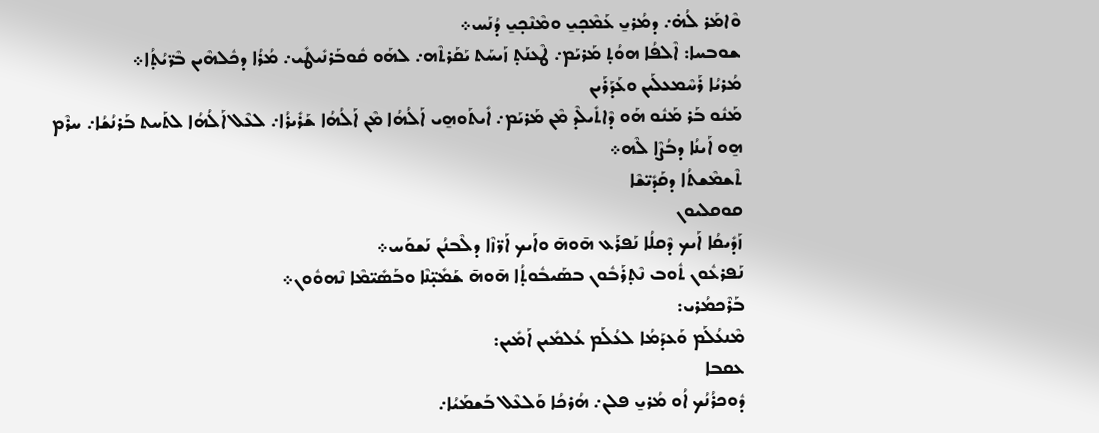ܘܶܐܡܰܪ ܠܳܗ̇܇ ܕܡܳܪܝ̱ ܥܰܡܶܟ̣ܝ̱ ܘܡܶܢܶܟ̣ܝ̱ ܕܳܢܰܚ܀
ܫܘܒܚܐ: ܐܶܠܦܳܐ ܗܘܳܬ̣ ܡܰܪܝܰܡ܇ ܛܶܥܢܰܬ̣ ܙܰܝܚܰܬ ܝܰܩܰܪܬܶܗ܇ ܠܗܰܘ ܩܽܘܒܰܪܢܺܝܛܺܝ܇ ܡܳܪܳܐ ܕܟܽܠܗܶܝܢ ܒܶܪ̈ܝܳܬ̣ܳܐ܀
ܡܳܪܝܳܐ ܪܰܚܶܡܥܠܰܝܢ ܘܥܰܕܰܪܰܝܢ
ܡܰܢܽܘ ܒܰܪ ܡܰܢܽܘ ܗܰܘ ܕܶܐܬܺܝܠܶܕ ܡܶܢ ܡܰܪܝܰܡ܇ ܐܺܝܬܰܘܗ̱ܝ ܐܰܠܳܗܳܐ ܡܶܢ ܐܰܠܳܗܳܐ ܫܰܪܺܝܪܳܐ܇ ܠܥܶܠ ܐܰܠܳܗܳܐ ܠܬܰܚܬ ܒܰܪܢܳܫܳܐ܇ ܚܪܶܡ ܗ̱ܘ ܐܰܝܢܳܐ ܕܒܳܨܶܐ ܠܶܗ܀
ܬܶܫܡܶܫܬܳܐ ܕܩܰܕܺܝ̈ܫܶܐ
ܩܘܩܠܝܘܢ
ܙܰܕܺܝܩܳܐ ܐܰܝܟ ܕܶܩܠܳܐ ܢܰܦܪܰܥ ܗ̄ܘܗ̄ ܘܐܰܝܟ ܐܰܪ̈ܙܶܐ ܕܠܶܒܢܳܢ ܢܰܫܘܰܚ܀
ܢܰܦܪܥܽܘܢ ܬܽܘܒ ܢܶܬ̣ܪܰܒܽܘܢ ܒܣܰܝܒܽܘܬ̣ܳܐ ܗ̄ܘܗ̄ ܫܰܡܺܝ̣̈ܢܶܐ ܘܒܰܣܺܝ̈ܡܶܐ ܢܶܗܘܽܘܢ܀
ܒܰܪܶܟܡܳܪܝ:
ܡܶܢܥܳܠܰܡ ܘܰܥܕܰܡܳܐ ܠܥܳܠܰܡ ܥܳܠܡܺܝܢ ܐܰܡܺܝܢ:
ܥܩܒܐ
ܕܽܘܟܪܳܢܳܟ ܐܳܘ ܡܳܪܝ̱ ܦܠܢ܇ ܗܳܪܟܳܐ ܘܰܠܥܶܠ ܒܰܫܡܰܝܳܐ܇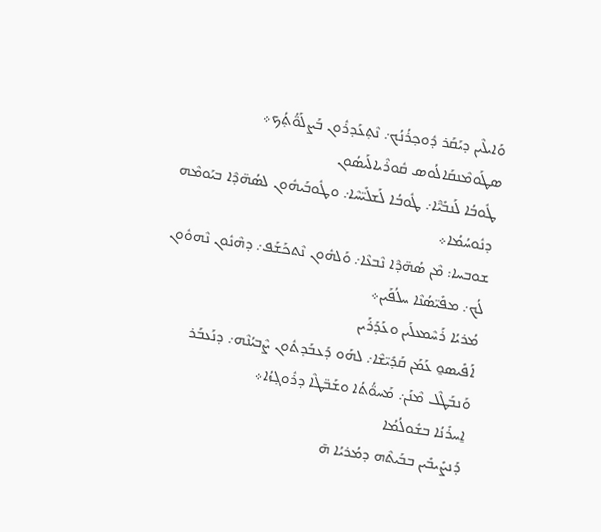ܘܰܐܝܠܶܝܢ ܕܝܰܩܰܪ ܕܽܘܟ̣ܪܳܢܳܟ܇ ܢܶܬ̣ܥܰܕܪܽܘܢ ܒܰܨܠܰܘ̈ܳܬ̣ܳܟ܀
ܣܛܰܘܡܶܢܩܰܐܠܳܘܣ ܩܽܘܪܶܝܐܠܰܝܣܳܘܢ
ܛܽܘܒܳܐ ܠܰܢܒܺܝ̈ܶܐ܇ ܛܽܘܒܳܐ ܠܰܫܠܺܝ̈ܚܶܐ܇ ܘܛܽܘܒܰܝܗܽܘܢ ܠܣܳܗ̈ܕܶܐ ܒܝܰܘܡܶܗ ܕܢܽܘܚܳܡܳܐ܀
ܫܘܒܚܐ: ܡܶܢ ܣܳܗ̈ܕܶܐ ܢܶܒܥܶܐ܇ ܘܰܠܗܽܘܢ ܢܶܬܟܰܫܰܦ܇ ܕܗܶܢܽܘܢ ܢܶܗܘܽܘܢ ܠܳܟ܇ ܡܦܺܝ̈ܣܳܢܶܐ ܚܠܳܦܰܝܢ܀
ܡܳܪܝܳܐ ܪܰܚܶܡܥܠܰܝܢ ܘܥܰܕܰܪܰܝܢ
ܐܰܦܺܝܣܘ̱ ܥܰܡܰܢ ܩܰܕܺܝ̈ܫܶܐ܇ ܠܗܰܘ ܕܰܥܒܰܕܬܽܘܢ ܨܶܒܝܳܢܶܗ܇ ܕܢܰܥܒܰܪ ܘܰܢܒܰܛܶܠ ܡܶܢܰܢ܇ ܡܰܚܘ̈ܳܬܳܐ ܘܫܰܒ̈ܛܶܐ ܕܪܽܘܓ̣ܙܳܐ܀
ܐ̱ܚܪܺܢܳܐ ܒܫܽܘܠܳܡܳܐ
ܕܰܢܨܺܝܒܺܝܢ ܒܒܰܝܬܶܗ ܕܡܳܪܝܳܐ ܗ̄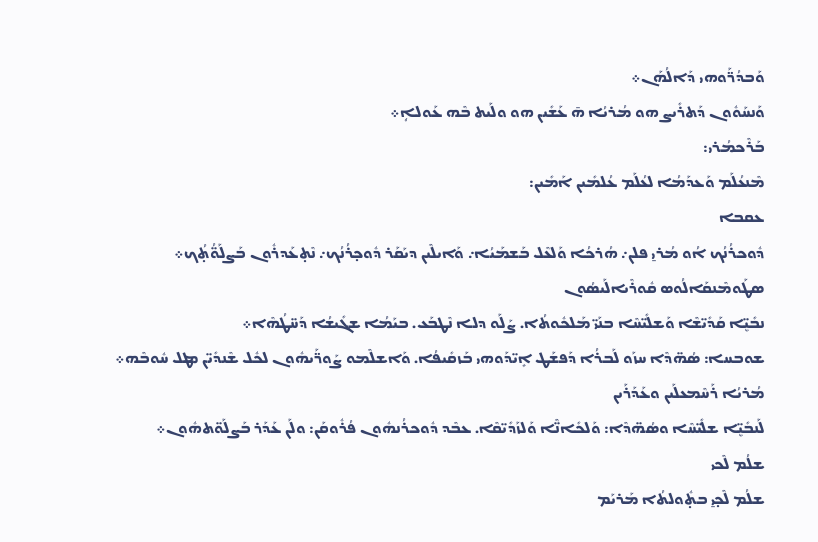ܘܰܒܕܳܪ̈ܰܘܗܝ ܕܰܐܠܳܗܰܢ܀
ܘܰܢܚܰܘܽܘܢ ܕܰܬܪܺܝܨ ܗܘ ܡܳܪܝܳܐ ܗ̄ ܥܰܫܺܝܢ ܗܘ ܘܠܰܝܬ ܒܶܗ ܥܰܘܠܐܴ܀
ܒܰܪܶܟܡܳܪܝ:
ܡܶܢܥܳܠܰܡ ܘܰܥܕܰܡܳܐ ܠܥܳܠܰܡ ܥܳܠܡܺܝܢ ܐܰܡܺܝܢ:
ܥܩܒܐ
ܕܽܘܟܪܳܢܳܟ ܐܳܘ ܡܳܪܝ̱ ܦܠܢ܇ ܗܳܪܟܳܐ ܘܰܠܥܶܠ ܒܰܫܡܰܝܳܐ܇ ܘܰܐܝܠܶܝܢ ܕܝܰܩܰܪ ܕܽܘܟ̣ܪܳܢܳܟ܇ ܢܶܬ̣ܥܰܕܪܽܘܢ ܒܰܨܠܰܘ̈ܳܬ̣ܳܟ܀
ܣܛܰܘܡܶܢܩܰܐܠܳܘܣ ܩܽܘܪܶܝܐܠܰܝܣܳܘܢ
ܢܒܺܝܷ̈ܐ ܩܰܕܺܝ̈ܫܶܐ ܘܰܫܠܺܝ̈ܚܶܐ ܒܢܰܝ̈ ܡܰܠܟܽܘܬܳܐ. ܨܰܠܰܘ ܕܠܐ ܢܶܛܒܰܥ. ܒܝܰܡܳܐ ܫܓܺܝܫܳܐ ܕܰܚ̈ܛܳܗܶܐ܀
ܫܘܒܚܐ: ܣܳܗ̈ܕܶܐ ܚܙܰܘ ܠܰܒܪܳܐ ܕܰܦܫܰܛ ܐܻܝ̈ܕܰܘܗܝ ܒܰܙܩܺܝܦܳܐ. ܘܰܐܫܠܶܡܘ ܨܰܘܪ̈ܰܝܗܽܘܢ ܠܟܽܠ ܫܶܢܕܺܝ̈ܢ ܡܛܠ ܚܽܘܒܶܗ܀
ܡܳܪܝܳܐ ܪܰܚܶܡܥܠܰܝܢ ܘܥܰܕܰܪܰܝܢ
ܠܰܢܒܺܝܷ̈ܐ ܫܠܺܝ̈ܚܶܐ ܘܣܳܗ̈ܕܶܐ: ܘܰܠܟܺܐܢ̈ܶܐ ܘܰܠܙܰܕܺܝ̈ܩܶܐ. ܥܒܶܕ ܕܽܘܟܪܳܢܗܽܘܢ ܦܳܪܽܘܩܰܢ: ܘܠܰܢ ܥܰܕܰܪ ܒܰܨܠܰܘ̈ܬܗܽܘܢ܀
ܫܠܳܡ ܠܶܟܝ
ܫܠܳܡ ܠܶܟ̣ܝ̱ ܒܬ̣ܽܘܠܬܳܐ ܡܰܪܝܰܡ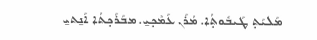ܡܰܠܝܰܬ̣ ܛܰܝܒܽܘܬ̣ܳܐ. ܡܳܪܰܢ ܥܰܡܶܟ̣ܝ̱. ܡܒܰܪܰܟ̣ܬܳܐ ܐܰܢ̱ܬܝ̱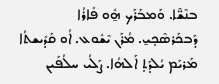ܒܢܶܫ̈ܶܐ. ܘܰܡܒܰܪܰܟ ܗ̱ܽܘ ܦܺܐܪܳܐ ܕܰܒܟܰܪܣܶܟ̣ܝ̱. ܡܳܪܰܢ ܝܶܫܽܘܥ. ܐܳܘ ܩܰܕܺܝܫܬܳܐ ܡܰܪܝܰܡ ܝܳܠܕܰܬ̣ ܐܰܠܗܳܐ. ܨܰܠܳܝ ܚܠܳܦܰܝܢ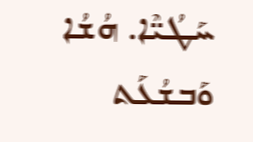ܚܰܛܳܝ̈ܶܐ. ܗܳܫܳܐ ܘܰܒܫܳܥܰܬ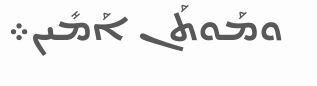ܘܡܰܘܬܰܢ ܐܰܡܺܝܢ܀